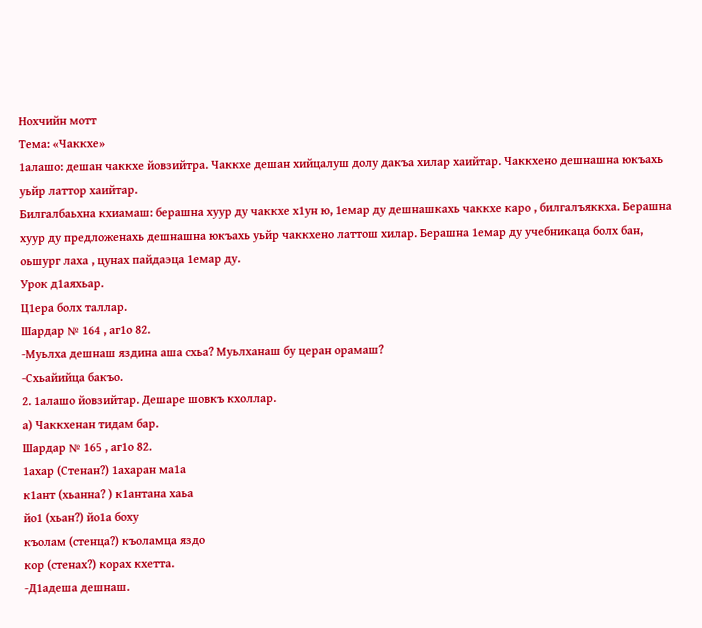Нохчийн мотт
Тема: «Чаккхе»
1алашо: дешан чаккхе йовзийтра. Чаккхе дешан хийцалуш долу дакъа хилар хаийтар. Чаккхено дешнашна юкъахь уьйр латтор хаийтар.
Билгалбаьхна кхиамаш: берашна хуур ду чаккхе х1ун ю, 1емар ду дешнашкахь чаккхе каро , билгалъяккха. Берашна хуур ду предложенахь дешнашна юкъахь уьйр чаккхено латтош хилар. Берашна 1емар ду учебникаца болх бан, оьшург лаха , цунах пайдаэца 1емар ду.
Урок д1аяхьар.
Ц1ера болх таллар.
Шардар № 164 , аг1о 82.
-Муьлха дешнаш яздина аша схьа? Муьлханаш бу церан орамаш?
-Схьайийца бакъо.
2. 1алашо йовзийтар. Дешаре шовкъ кхоллар.
а) Чаккхенан тидам бар.
Шардар № 165 , аг1о 82.
1ахар (Стенан?) 1ахаран ма1а
к1ант (хьанна? ) к1антана хаьа
йо1 (хьан?) йо1а боху
къолам (стенца?) къоламца яздо
кор (стенах?) корах кхетта.
-Д1адеша дешнаш.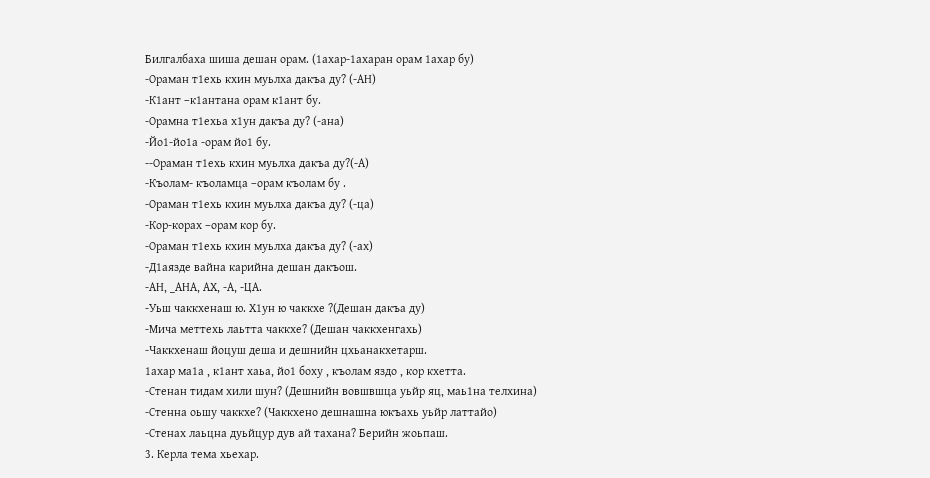Билгалбаха шиша дешан орам. (1ахар-1ахаран орам 1ахар бу)
-Ораман т1ехь кхин муьлха дакъа ду? (-АН)
-К1ант –к1антана орам к1ант бу.
-Орамна т1ехьа х1ун дакъа ду? (-ана)
-Йо1-йо1а -орам йо1 бу.
--Ораман т1ехь кхин муьлха дакъа ду?(-А)
-Къолам- къоламца –орам къолам бу .
-Ораман т1ехь кхин муьлха дакъа ду? (-ца)
-Кор-корах –орам кор бу.
-Ораман т1ехь кхин муьлха дакъа ду? (-ах)
-Д1аязде вайна карийна дешан дакъош.
-АН, _АНА, АХ, -А, -ЦА.
-Уьш чаккхенаш ю. Х1ун ю чаккхе ?(Дешан дакъа ду)
-Мича меттехь лаьтта чаккхе? (Дешан чаккхенгахь)
-Чаккхенаш йоцуш деша и дешнийн цхьанакхетарш.
1ахар ма1а , к1ант хаьа, йо1 боху , къолам яздо , кор кхетта.
-Стенан тидам хили шун? (Дешнийн вовшвшца уьйр яц, маь1на телхина)
-Стенна оьшу чаккхе? (Чаккхено дешнашна юкъахь уьйр латтайо)
-Стенах лаьцна дуьйцур дув ай тахана? Берийн жоьпаш.
3. Керла тема хьехар.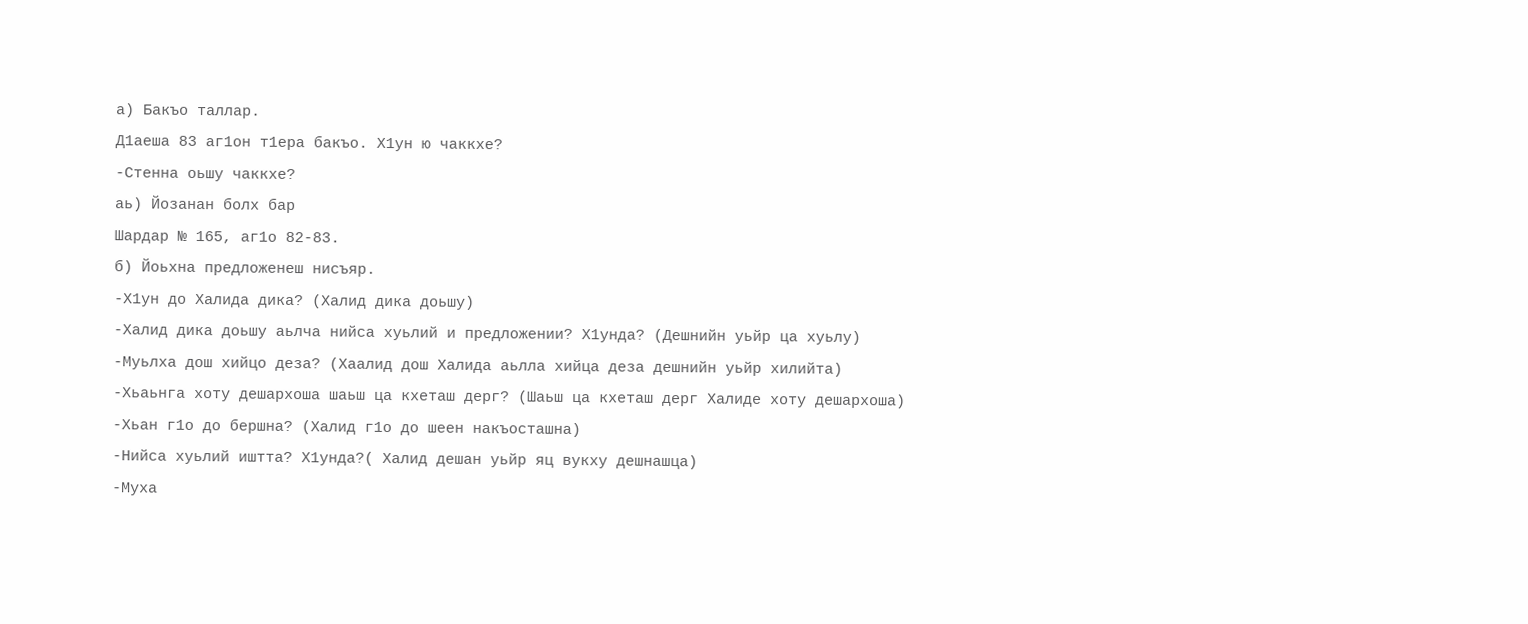а) Бакъо таллар.
Д1аеша 83 аг1он т1ера бакъо. Х1ун ю чаккхе?
-Стенна оьшу чаккхе?
аь) Йозанан болх бар
Шардар № 165, аг1о 82-83.
б) Йоьхна предложенеш нисъяр.
-Х1ун до Халида дика? (Халид дика доьшу)
-Халид дика доьшу аьлча нийса хуьлий и предложении? Х1унда? (Дешнийн уьйр ца хуьлу)
-Муьлха дош хийцо деза? (Хаалид дош Халида аьлла хийца деза дешнийн уьйр хилийта)
-Хьаьнга хоту дешархоша шаьш ца кхеташ дерг? (Шаьш ца кхеташ дерг Халиде хоту дешархоша)
-Хьан г1о до бершна? (Халид г1о до шеен накъосташна)
-Нийса хуьлий иштта? Х1унда?( Халид дешан уьйр яц вукху дешнашца)
-Муха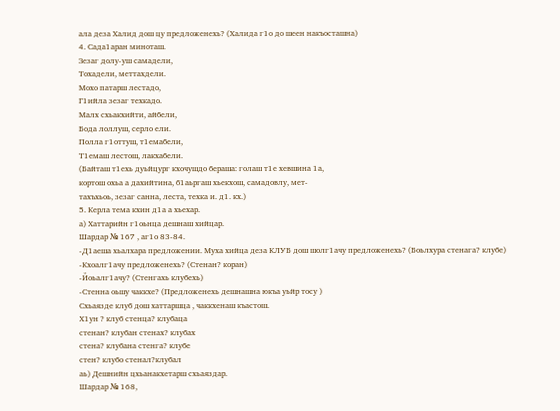ала деза Халид дош цу предложенехь? (Халида г1о до шеен накъосташна)
4. Сада1аран миноташ.
Зезаг долу-уш самадели,
Тохадели, меттахдели.
Мохо патарш лестадо,
Г1ийла зезаг техкадо.
Малх схьакхийти, айбели,
Бода лоллуш, серло ели.
Полла г1оттуш, т1емабели,
Т1емаш лестош, лакхабели.
(Байташ т1ехь дуьйцург кхочушдо бераша: голаш т1е хевшина 1а,
кортош охьа а дахийтина, б1аьргаш хьекхош, самадовлу, мет-
тахъхьоь, зезаг санна, леста, техка и. д1. кх.)
5. Керла тема кхин д1а а хьехар.
а) Хаттарийн г1оьнца дешнаш хийцар.
Шардар № 167 , аг1о 83-84.
-Д1аеша хьалхара предложении. Муха хийца деза КЛУБ дош шолг1ачу предложенехь? (Боьлхура стенага? клубе)
-Кхоалг1ачу предложенехь? (Стенан? коран)
-Йоьалг1ачу? (Стенгахь клубехь)
-Стенна оьшу чаккхе? (Предложенехь дешнашна юкъа уьйр тосу )
Схьаязде клуб дош хаттаршца , чаккхенаш къастош.
Х1ун ? клуб стенца? клубаца
стенан? клубан стенах? клубах
стена? клубана стенга? клубе
стен? клубо стенал?клубал
аь) Дешнийн цхьанакхетарш схьаяздар.
Шардар № 168,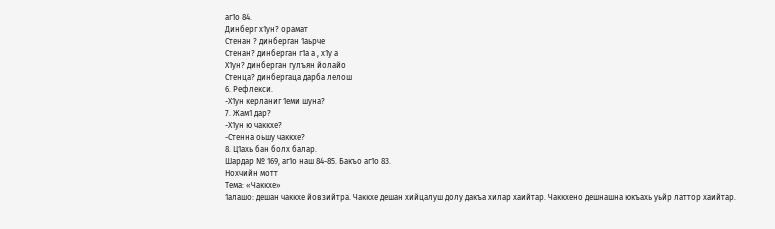аг1о 84.
Динберг х1ун? орамат
Стенан ? динберган 1аьрче
Стенан? динберган г1а а , х1у а
Х1ун? динберган гулъян йолайо
Стенца? динбергаца дарба лелош
6. Рефлекси.
-Х1ун керланиг 1еми шуна?
7. Жам1 дар?
-Х1ун ю чаккхе?
-Стенна оьшу чаккхе?
8. Ц1ахь бан болх балар.
Шардар № 169, аг1о наш 84-85. Бакъо аг1о 83.
Нохчийн мотт
Тема: «Чаккхе»
1алашо: дешан чаккхе йовзийтра. Чаккхе дешан хийцалуш долу дакъа хилар хаийтар. Чаккхено дешнашна юкъахь уьйр латтор хаийтар.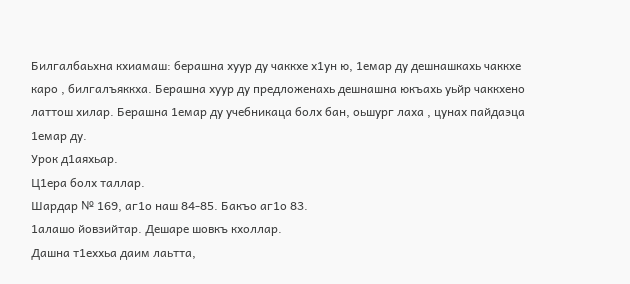Билгалбаьхна кхиамаш: берашна хуур ду чаккхе х1ун ю, 1емар ду дешнашкахь чаккхе каро , билгалъяккха. Берашна хуур ду предложенахь дешнашна юкъахь уьйр чаккхено латтош хилар. Берашна 1емар ду учебникаца болх бан, оьшург лаха , цунах пайдаэца 1емар ду.
Урок д1аяхьар.
Ц1ера болх таллар.
Шардар № 169, аг1о наш 84-85. Бакъо аг1о 83.
1алашо йовзийтар. Дешаре шовкъ кхоллар.
Дашна т1еххьа даим лаьтта,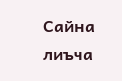Сайна лиъча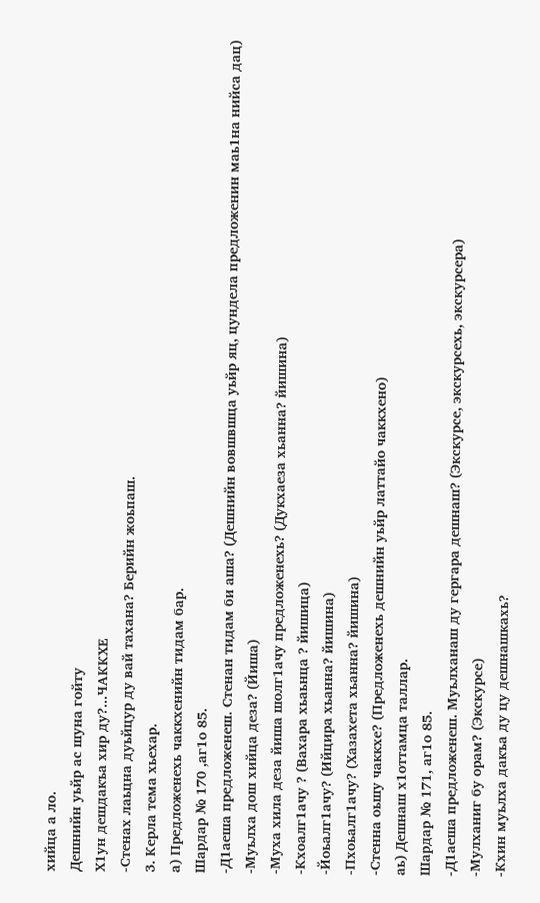хийца а ло.
Дешнийн уьйр ас шуна гойту
Х1ун дешдакъа хир ду?...ЧАККХЕ
-Стенах лаьцна дуьйцур ду вай тахана? Берийн жоьпаш.
3. Керла тема хьехар.
а) Предложенехь чаккхенийн тидам бар.
Шардар № 170 ,аг1о 85.
-Д1аеша предложенеш. Стенан тидам би аша? (Дешнийн вовшвшца уьйр яц, цундела предложенин маь1на нийса дац)
-Муьлха дош хийца деза? (Йиша)
-Муха хила деза йиша шолг1ачу предложенехь? (Дукхаеза хьанна? йишина)
-Кхоалг1ачу ? (Вахара хьаьнца ? йишица)
-Йоьалг1ачу? (Ийцира хьанна? йишина)
-Пхоьалг1ачу? (Хазахета хьанна? йишина)
-Стенна оьшу чаккхе? (Предложенехь дешнийн уьйр латтайо чаккхено)
аь) Дешнаш х1оттамца таллар.
Шардар № 171, аг1о 85.
-Д1аеша предложенеш. Муьлханаш ду гергара дешнаш? (Экскурсе, экскурсехь, экскурсера)
-Мулханиг бу орам? (Экскурсе)
-Кхин муьлха дакъа ду цу дешнашкахь?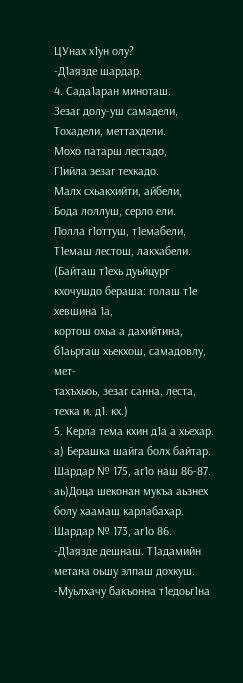ЦУнах х1ун олу?
-Д1аязде шардар.
4. Сада1аран миноташ.
Зезаг долу-уш самадели,
Тохадели, меттахдели.
Мохо патарш лестадо,
Г1ийла зезаг техкадо.
Малх схьакхийти, айбели,
Бода лоллуш, серло ели.
Полла г1оттуш, т1емабели,
Т1емаш лестош, лакхабели.
(Байташ т1ехь дуьйцург кхочушдо бераша: голаш т1е хевшина 1а,
кортош охьа а дахийтина, б1аьргаш хьекхош, самадовлу, мет-
тахъхьоь, зезаг санна, леста, техка и. д1. кх.)
5. Керла тема кхин д1а а хьехар.
а) Берашка шайга болх байтар.
Шардар № 175, аг1о наш 86-87.
аь)Доца шеконан мукъа аьзнех болу хаамаш карлабахар.
Шардар № 173, аг1о 86.
-Д1аязде дешнаш. Т1адамийн метана оьшу элпаш дохкуш.
-Муьлхачу бакъонна т1едоьг1на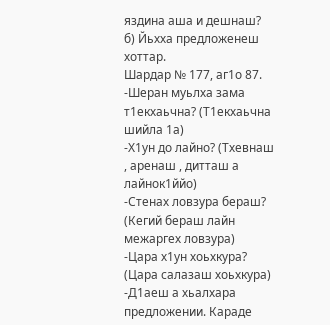яздина аша и дешнаш?
б) Йьхха предложенеш хоттар.
Шардар № 177, аг1о 87.
-Шеран муьлха зама т1екхаьчна? (Т1екхаьчна шийла 1а)
-Х1ун до лайно? (Тхевнаш , аренаш , дитташ а лайнок1ййо)
-Стенах ловзура бераш? (Кегий бераш лайн межаргех ловзура)
-Цара х1ун хоьхкура? (Цара салазаш хоьхкура)
-Д1аеш а хьалхара предложении. Караде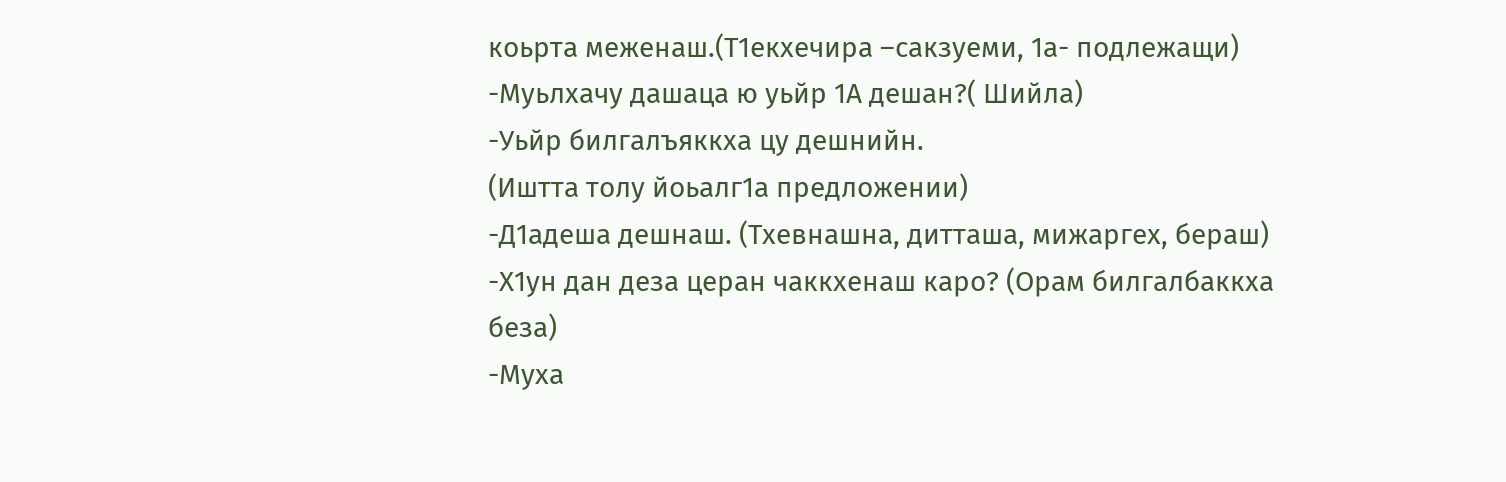коьрта меженаш.(Т1екхечира –сакзуеми, 1а- подлежащи)
-Муьлхачу дашаца ю уьйр 1А дешан?( Шийла)
-Уьйр билгалъяккха цу дешнийн.
(Иштта толу йоьалг1а предложении)
-Д1адеша дешнаш. (Тхевнашна, дитташа, мижаргех, бераш)
-Х1ун дан деза церан чаккхенаш каро? (Орам билгалбаккха беза)
-Муха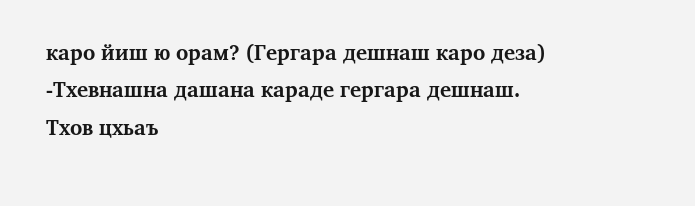каро йиш ю орам? (Гергара дешнаш каро деза)
-Тхевнашна дашана караде гергара дешнаш. Тхов цхьаъ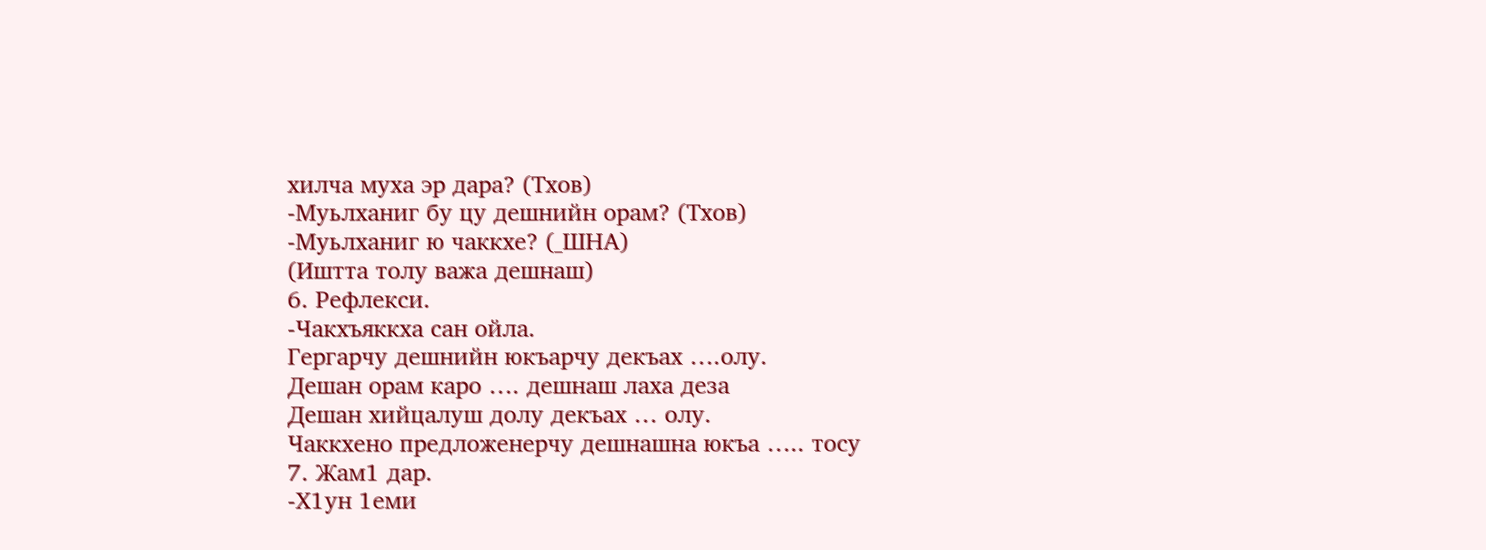хилча муха эр дара? (Тхов)
-Муьлханиг бу цу дешнийн орам? (Тхов)
-Муьлханиг ю чаккхе? (_ШНА)
(Иштта толу важа дешнаш)
6. Рефлекси.
-Чакхъяккха сан ойла.
Гергарчу дешнийн юкъарчу декъах ….олу.
Дешан орам каро …. дешнаш лаха деза
Дешан хийцалуш долу декъах … олу.
Чаккхено предложенерчу дешнашна юкъа ….. тосу
7. Жам1 дар.
-Х1ун 1еми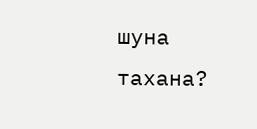шуна тахана?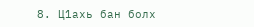8. Ц1ахь бан болх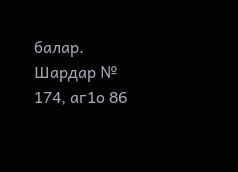балар.
Шардар № 174, аг1о 86